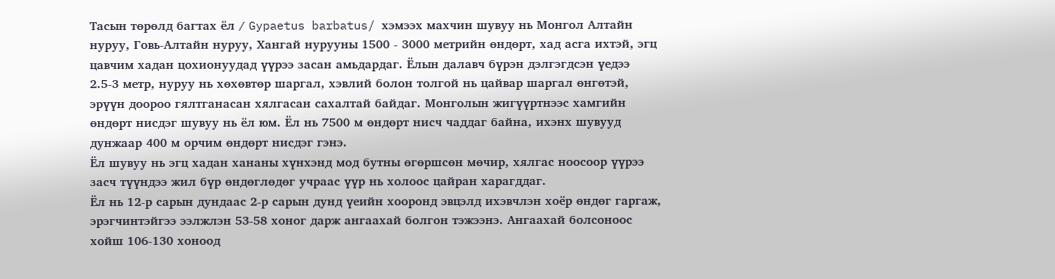Тасын төрөлд багтах ёл / Gypaetus barbatus/ хэмээх махчин шувуу нь Монгол Алтайн нуруу, Говь-Алтайн нуруу, Хангай нурууны 1500 - 3000 метрийн өндөрт, хад асга ихтэй, эгц цавчим хадан цохионуудад үүрээ засан амьдардаг. Ёлын далавч бүрэн дэлгэгдсэн үедээ 2.5-3 метр, нуруу нь хөхөвтөр шаргал, хэвлий болон толгой нь цайвар шаргал өнгөтэй, эрүүн доороо гялтганасан хялгасан сахалтай байдаг. Монголын жигүүртнээс хамгийн өндөрт нисдэг шувуу нь ёл юм. Ёл нь 7500 м өндөрт нисч чаддаг байна, ихэнх шувууд дунжаар 400 м орчим өндөрт нисдэг гэнэ.
Ёл шувуу нь эгц хадан хананы хүнхэнд мод бутны өгөршсөн мөчир, хялгас ноосоор үүрээ засч түүндээ жил бүр өндөглөдөг учраас үүр нь холоос цайран харагддаг.
Ёл нь 12-р сарын дундаас 2-р сарын дунд үеийн хооронд эвцэлд ихэвчлэн хоёр өндөг гаргаж, эрэгчинтэйгээ ээлжлэн 53-58 хоног дарж ангаахай болгон тэжээнэ. Ангаахай болсоноос хойш 106-130 хоноод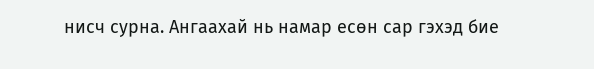нисч сурна. Ангаахай нь намар есөн сар гэхэд бие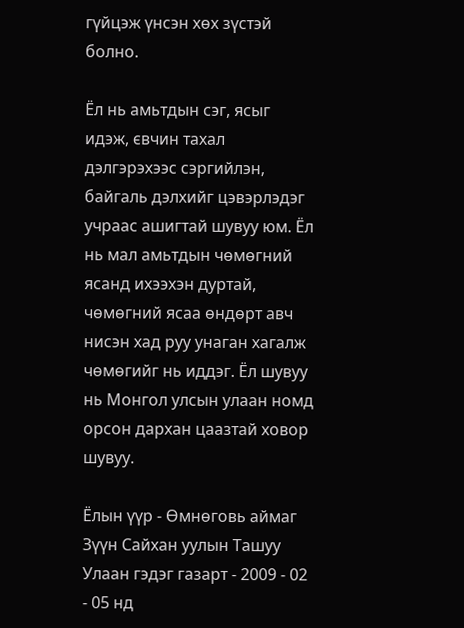гүйцэж үнсэн хөх зүстэй болно.

Ёл нь амьтдын сэг, ясыг идэж, євчин тахал дэлгэрэхээс сэргийлэн, байгаль дэлхийг цэвэрлэдэг учраас ашигтай шувуу юм. Ёл нь мал амьтдын чөмөгний ясанд ихээхэн дуртай, чөмөгний ясаа өндөрт авч нисэн хад руу унаган хагалж чөмөгийг нь иддэг. Ёл шувуу нь Монгол улсын улаан номд орсон дархан цаазтай ховор шувуу.

Ёлын үүр - Өмнөговь аймаг Зүүн Сайхан уулын Ташуу Улаан гэдэг газарт - 2009 - 02 - 05 нд